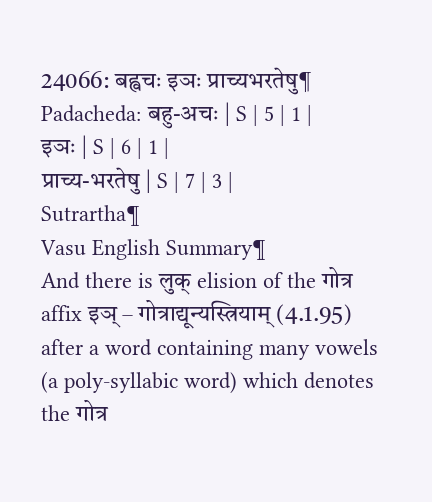24066: बह्वचः इञः प्राच्यभरतेषु¶
Padacheda: बहु-अचः | S | 5 | 1 |
इञः | S | 6 | 1 |
प्राच्य-भरतेषु | S | 7 | 3 |
Sutrartha¶
Vasu English Summary¶
And there is लुक् elision of the गोत्र affix इञ् – गोत्राद्यून्यस्त्रियाम् (4.1.95) after a word containing many vowels (a poly-syllabic word) which denotes the गोत्र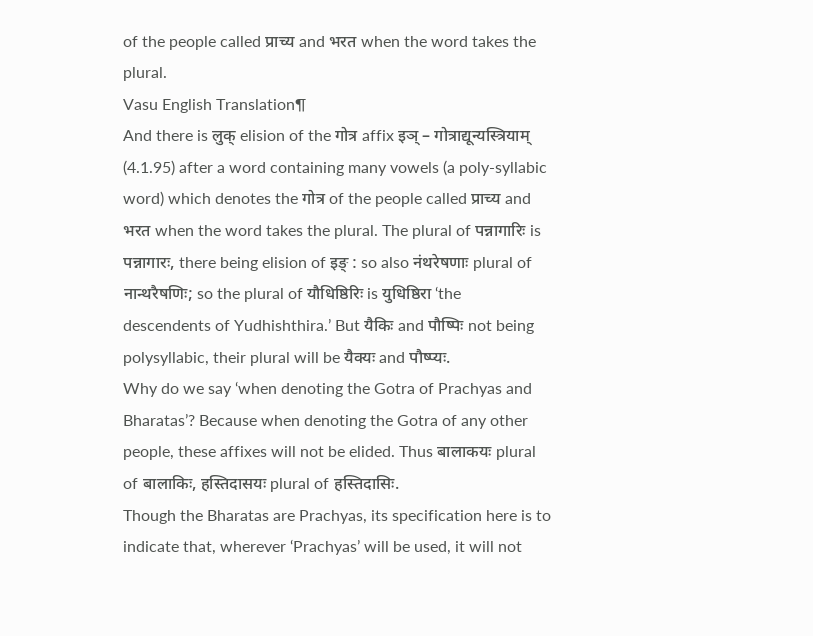of the people called प्राच्य and भरत when the word takes the plural.
Vasu English Translation¶
And there is लुक् elision of the गोत्र affix इञ् – गोत्राद्यून्यस्त्रियाम् (4.1.95) after a word containing many vowels (a poly-syllabic word) which denotes the गोत्र of the people called प्राच्य and भरत when the word takes the plural. The plural of पन्नागारिः is पन्नागारः, there being elision of इङ् : so also नंथरेषणाः plural of नान्थरैषणिः; so the plural of यौधिष्ठिरिः is युधिष्ठिरा ‘the descendents of Yudhishthira.’ But यैकिः and पौष्पिः not being polysyllabic, their plural will be यैक्यः and पौष्प्यः.
Why do we say ‘when denoting the Gotra of Prachyas and Bharatas’? Because when denoting the Gotra of any other people, these affixes will not be elided. Thus बालाकयः plural of बालाकिः, हस्तिदासयः plural of हस्तिदासिः.
Though the Bharatas are Prachyas, its specification here is to indicate that, wherever ‘Prachyas’ will be used, it will not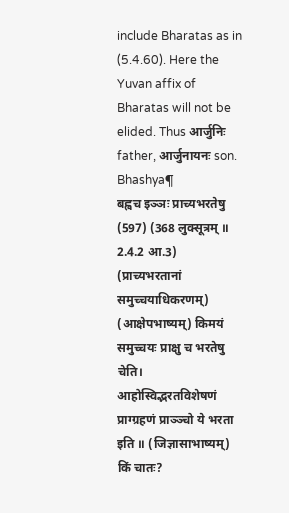include Bharatas as in (5.4.60). Here the Yuvan affix of Bharatas will not be elided. Thus आर्जुनिः father, आर्जुनायनः son.
Bhashya¶
बह्वच इञ्ञः प्राच्यभरतेषु (597) (368 लुक्सूत्रम् ॥ 2.4.2 आ.3) (प्राच्यभरतानां समुच्चयाधिकरणम्) (आक्षेपभाष्यम्) किमयं समुच्चयः प्राक्षु च भरतेषु चेति। आहोस्विद्भरतविशेषणं प्राग्ग्रहणं प्राञ्ञ्चो ये भरता इति ॥ (जिज्ञासाभाष्यम्) किं चातः?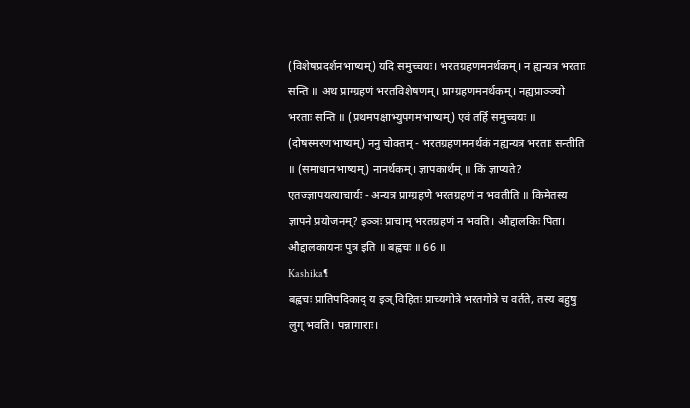(विशेषप्रदर्शनभाष्यम्) यदि समुच्चयः। भरतग्रहणमनर्थकम्। न ह्यन्यत्र भरताः सन्ति ॥ अथ प्राग्ग्रहणं भरतविशेषणम्। प्राग्ग्रहणमनर्थकम्। नह्यप्राञ्ञ्चो भरताः सन्ति ॥ (प्रथमपक्षाभ्युपगमभाष्यम्) एवं तर्हि समुच्चयः ॥ (दोषस्मरणभाष्यम्) ननु चोक्तम् - भरतग्रहणमनर्थकं नह्यन्यत्र भरताः सन्तीति ॥ (समाधानभाष्यम्) नानर्थकम्। ज्ञापकार्थम् ॥ किं ज्ञाप्यते? एतज्ज्ञापयत्याचार्यः - अन्यत्र प्राग्ग्रहणे भरतग्रहणं न भवतीति ॥ किमेतस्य ज्ञापने प्रयोजनम्? इञ्ञः प्राचाम् भरतग्रहणं न भवति। औद्दालकिः पिता। औद्दालकायनः पुत्र इति ॥ बह्वचः ॥ 66 ॥
Kashika¶
बह्वचः प्रातिपदिकाद् य इञ् विहितः प्राच्यगोत्रे भरतगोत्रे च वर्तते, तस्य बहुषु लुग् भवति। पन्नागाराः।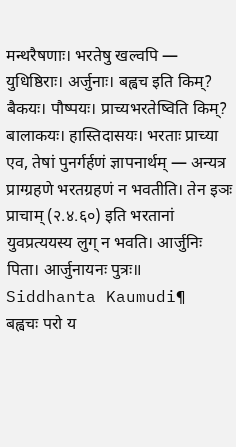मन्थरैषणाः। भरतेषु खल्वपि — युधिष्ठिराः। अर्जुनाः। बह्वच इति किम्? बैकयः। पौष्पयः। प्राच्यभरतेष्विति किम्? बालाकयः। हास्तिदासयः। भरताः प्राच्या एव, तेषां पुनर्गर्हणं ज्ञापनार्थम् — अन्यत्र प्राग्ग्रहणे भरतग्रहणं न भवतीति। तेन इञः प्राचाम् (२.४.६०) इति भरतानां युवप्रत्ययस्य लुग् न भवति। आर्जुनिः पिता। आर्जुनायनः पुत्रः॥
Siddhanta Kaumudi¶
बह्वचः परो य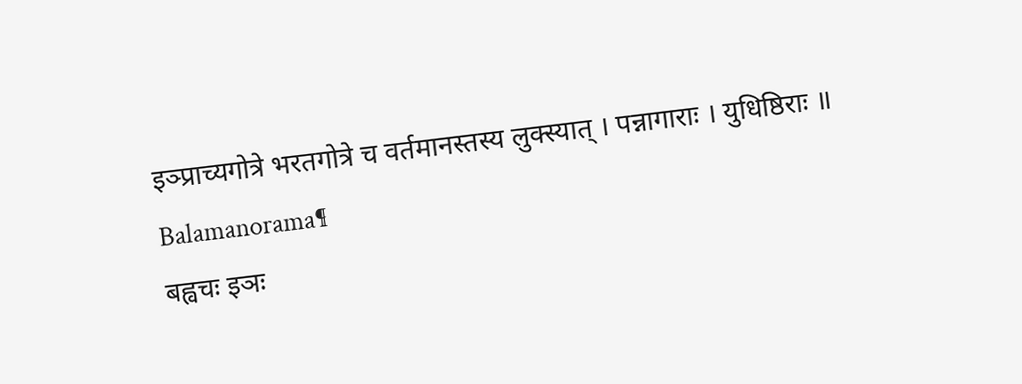इञ्प्राच्यगोत्रे भरतगोत्रे च वर्तमानस्तस्य लुक्स्यात् । पन्नागाराः । युधिष्ठिराः ॥
Balamanorama¶
बह्वचः इञः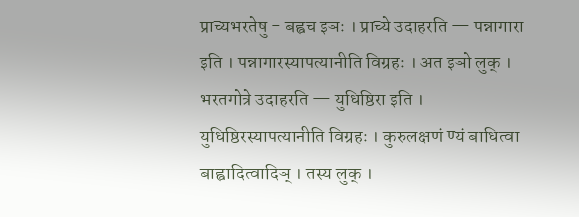प्राच्यभरतेषु - बह्वच इञः । प्राच्ये उदाहरति — पन्नागारा इति । पन्नागारस्यापत्यानीति विग्रहः । अत इञो लुक् । भरतगोत्रे उदाहरति — युधिष्ठिरा इति । युधिष्ठिरस्यापत्यानीति विग्रहः । कुरुलक्षणं ण्यं बाधित्वा बाह्वादित्वादिञ् । तस्य लुक् ।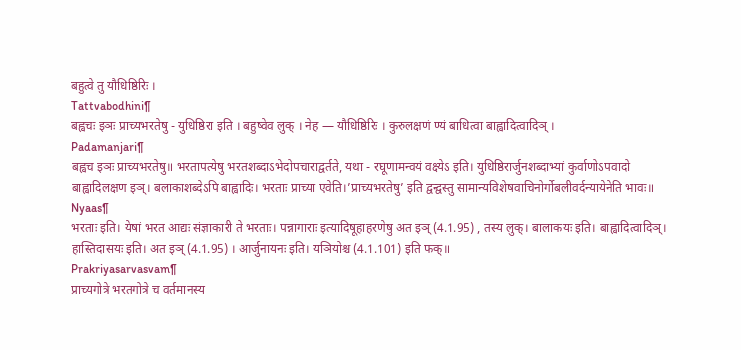बहुत्वे तु यौधिष्ठिरिः ।
Tattvabodhini¶
बह्वचः इञः प्राच्यभरतेषु - युधिष्ठिरा इति । बहुष्वेव लुक् । नेह — यौधिष्ठिरिः । कुरुलक्षणं ण्यं बाधित्वा बाह्वादित्वादिञ् ।
Padamanjari¶
बह्वच इञः प्राच्यभरतेषु॥ भरतापत्येषु भरतशब्दाऽभेदोपचाराद्वर्तते, यथा - रघूणामन्वयं वक्ष्येऽ इति। युधिष्ठिरार्जुनशब्दाभ्यां कुर्वाणोऽपवादो बाह्वादिलक्षण इञ्। बलाकाशब्देऽपि बाह्वादिः। भरताः प्राच्या एवेति।’प्राच्यभरतेषु’ इति द्वन्द्वस्तु सामान्यविशेषवाचिनोर्गोबलीवर्दन्यायेनेति भावः॥
Nyaas¶
भरताः इति। येषां भरत आद्यः संज्ञाकारी ते भरताः। पन्नागाराः इत्यादिषूहाहरणेषु अत इञ् (4.1.95) , तस्य लुक्। बालाकयः इति। बाह्वादित्वादिञ्। हास्तिदासयः इति। अत इञ् (4.1.95) । आर्जुनायनः इति। यञियोश्च (4.1.101) इति फक्॥
Prakriyasarvasvam¶
प्राच्यगोत्रे भरतगोत्रे च वर्तमानस्य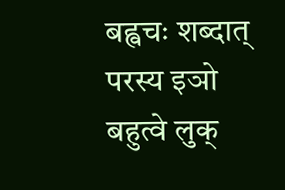बह्वचः शब्दात् परस्य इञो बहुत्वे लुक्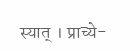स्यात् । प्राच्ये-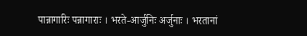पान्नागारिः पन्नागाराः । भरते-आर्जुनिः अर्जुनाः । भरतानां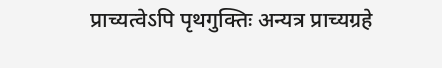प्राच्यत्वेऽपि पृथगुक्तिः अन्यत्र प्राच्यग्रहे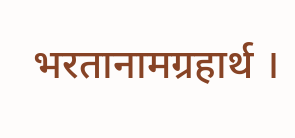भरतानामग्रहार्थ ।